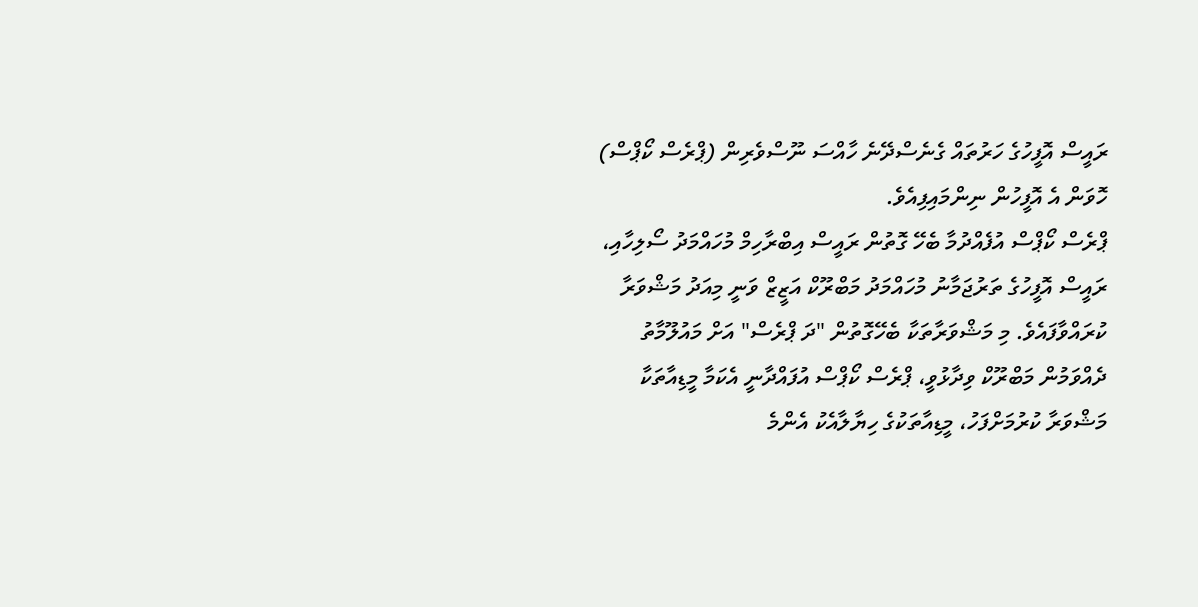ރައީސް އޮފީހުގެ ހަރުތައް ގެނެސްދޭނެ ހާއްސަ ނޫސްވެރިން (ޕްރެސް ކޯޕްސް) ހޮވަން އެ އޮފީހުން ނިންމައިފިއެވެ.
ޕްރެސް ކޯޕްސް އުފެއްދުމާ ބެހޭ ގޮތުން ރައީސް އިބްރާހިމް މުހައްމަދު ސޯލިހާއި، ރައީސް އޮފީހުގެ ތަރުޖަމާނު މުހައްމަދު މަބްރޫކް އަޒީޒް ވަނީ މިއަދު މަޝްވަރާ ކުރައްވާފައެވެ. މި މަޝްވަރާތަކާ ބެހޭގޮތުން "ދަ ޕްރެސް" އަށް މައުލޫމާތު ދެއްވަމުން މަބްރޫކް ވިދާޅުވީ، ޕްރެސް ކޯޕްސް އުފައްދާނީ އެކަމާ މީޑިއާތަކާ މަޝްވަރާ ކުރުމަށްފަހު، މީޑިއާތަކުގެ ހިޔާލާއެކު އެންމެ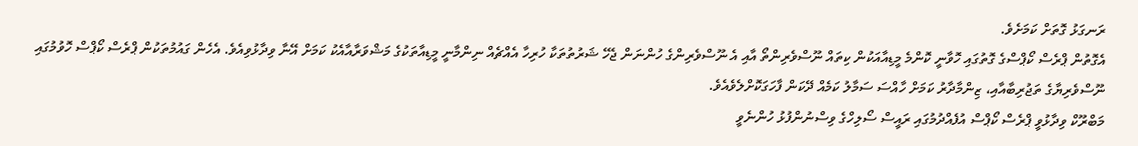ރަނގަޅު ގޮތަށް ކަމަށެވެ.
އެގޮތުން ޕްރެސް ކޯޕްސްގެ ގޮތުގައި ހޮވާނީ ކޮންމެ މީޑިއާއަކުން ކިތައް ނޫސްވެރިންތޯ އާއި އެ ނޫސްވެރިންގެ ހުންނަން ޖެހޭ ޝަރުތުތަކާ ހުރިހާ އެއްޗެއް ނިންމާނީ މީޑިއާތަކުގެ މަޝްވަރާއާއެކު ކަމަށް އޭނާ ވިދާޅުވިއެވެ. އެހެން ގައުމުތަކުން ޕްރެސް ކޯޕްސް ހޮވުމުގައި ނޫސްވެރިޔާގެ ތަޖުރިބާއާއި، ޒިންމާދާރު ކަމަށް ހާއްސަ ސަމާލު ކަމެއް ދޭކަން ފާހަގަކޮށްލެވެއެވެ.
މަބްރޫކް ވިދާޅުވީ ޕްރެސް ކޯޕްސް އުފެއްދުމުގައި ރައީސް ސޯލިހްގެ ވިސްނުންފުޅު ހުންނެވީ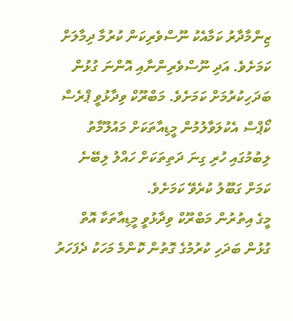ޒިންމާދާރު ކަމާއެކު ނޫސްވެރިކަން ކުރުމާ ދިމާލަށް ކަމަށެވެ. އަދި ނޫސްވެރިންނާއި އޮންނަ ގުޅުން ބަދަހިކުރުމަށް ކަމަށެވެ. މަބްރޫކް ވިދާޅުވީ ޕްރެސް ކޯޕްސް އެކުލަވާލުމުން މީޑިއާތަކަށް މައުލޫމާތު ލިބުމުގައި ހުރި ގިނަ ދަތިތަކަށް ހައްލު ލިބޭނެ ކަމަށް ގަބޫލު ކުރެވޭ ކަމަށެވެ.
މީގެ އިތުރުން މަބްރޫކް ވިދާޅުވީ މީޑިއާތަކާ އޮތް ގުޅުން ބަދަހި ކުރުމުގެ ގޮތުން ކޮންމެ މަހަކު ދެފަހަރު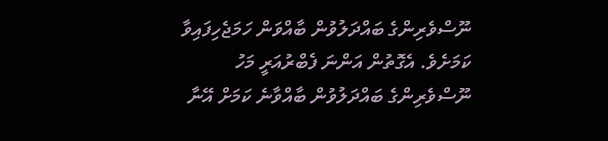ނޫސްވެރިންގެ ބައްދަލުވުން ބާއްވަން ހަމަޖެހިފައިވާ ކަމަށެވެ. އެގޮތުން އަންނަ ފެބްރުއަރީ މަހު ނޫސްވެރިންގެ ބައްދަލުވުން ބާއްވާނެ ކަމަށް އޭނާ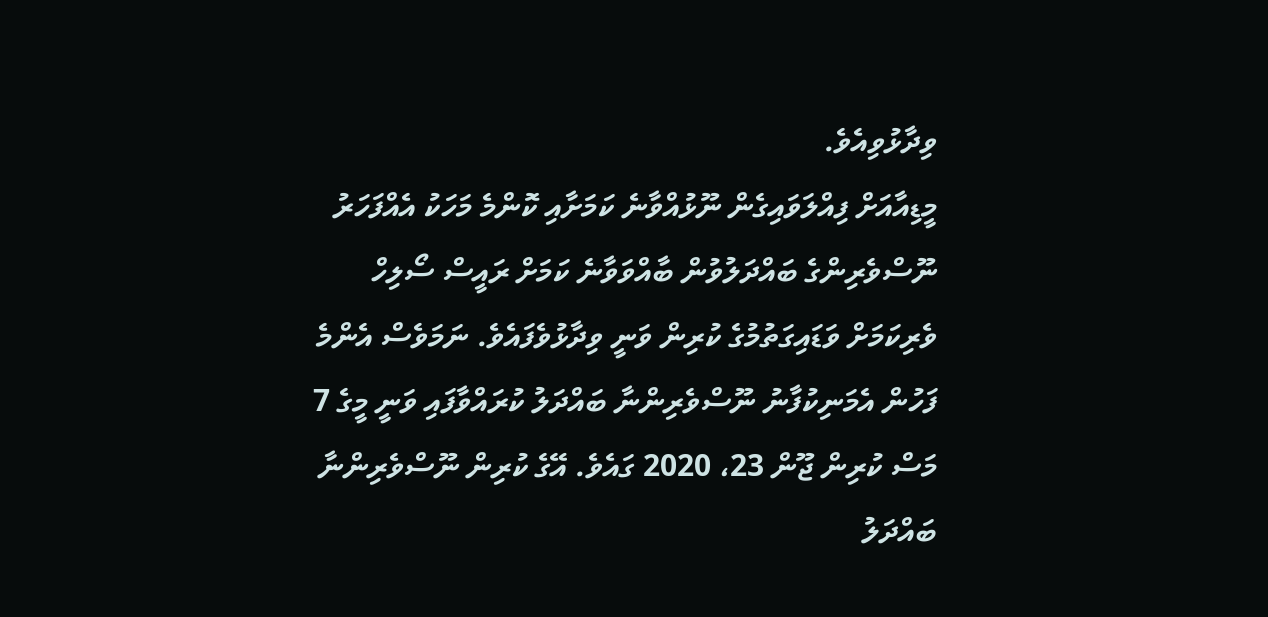ވިދާޅުވިއެވެ.
މީޑިއާއަށް ފިއްލަވައިގެން ނޫޅުއްވާނެ ކަމަށާއި ކޮންމެ މަހަކު އެއްފަހަރު ނޫސްވެރިންގެ ބައްދަލުވުން ބާއްވަވާނެ ކަމަށް ރައީސް ސޯލިހް ވެރިކަމަށް ވަޑައިގަތުމުގެ ކުރިން ވަނީ ވިދާޅުވެފައެވެ. ނަމަވެސް އެންމެ ފަހުން އެމަނިކުފާނު ނޫސްވެރިންނާ ބައްދަލު ކުރައްވާފައި ވަނީ މީގެ 7 މަސް ކުރިން ޖޫން 23، 2020 ގައެވެ. އޭގެ ކުރިން ނޫސްވެރިންނާ ބައްދަލު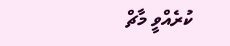ކުރެއްވީ މާޗް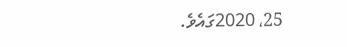25، 2020ގައެވެ.